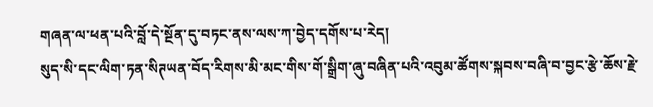གཞན་ལ་ཕན་པའི་བློ་དེ་སྔོན་དུ་བཏང་ནས་ལས་ཀ་བྱེད་དགོས་པ་རེད།
སུད་སི་དང་ལིག་ཏན་སིཊཡན་བོད་རིགས་མི་མང་གིས་གོ་སྒྲིག་ཞུ་བཞིན་པའི་འབུམ་ཚོགས་སྐབས་བཞི་བ་བྱང་རྩེ་ཆོས་རྗེ་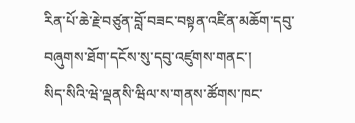རིན་པོ་ཆེ་རྗེ་བཙུན་བློ་བཟང་བསྟན་འཛིན་མཆོག་དབུ་བཞུགས་ཐོག་དངོས་སུ་དབུ་འཛུགས་གནང་།
སིད་སིའི་ཝེ་ལྡནསི་ཝིལ་ས་གནས་ཚོགས་ཁང་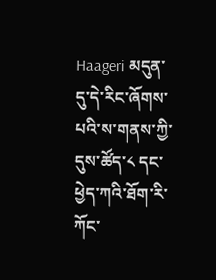Haageri མདུན་དུ་དེ་རིང་ཞོགས་པའི་ས་གནས་ཀྱི་དུས་ཚོད་༨ དང་ཕྱེད་ཀའི་ཐོག་རི་ཀོང་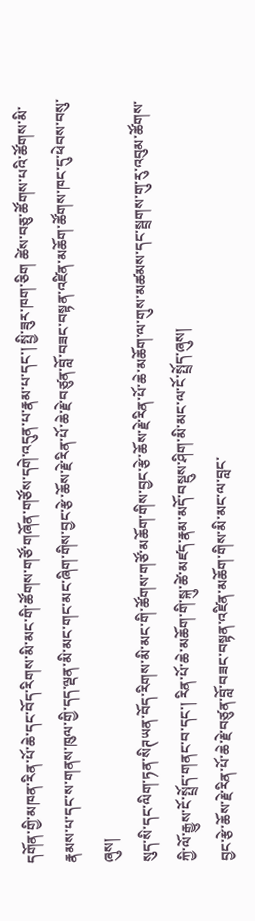དགོན་གྱི་མཁན་རིན་པོ་ཆེ་དང་བོད་རིགས་མི་མང་གི་ཚོགས་གཙོ་གཞོན་གཙོས་དགེ་འདུན་པ་རྣམ་པ་དང་། སྤྱི་ཟུར་ཁག་ཅིག ཚེས་བཅུ་ཚོགས་པའི་ཚོགས་མི་རྣམས་པ་དང་ས་གནས་ཁུལ་གྱི་དད་ལྡན་མི་མང་གང་མང་ཞིག་གིས་བྱང་རྩེ་ཆོས་རྗེ་རིན་པོ་ཆེ་རྗེ་བཙུན་བློ་བཟང་བསྟན་འཛིན་མཆོག་ཚོགས་ཁང་དུ་ཕེབས་བསུ་ཞུས།
སུད་སི་དང་ལིག་ཏན་སིཊཡན་བོད་རིགས་མི་མང་གི་ཚོགས་གཙོ་མཆོག་གིས་བྱང་རྩེ་ཆོས་རྗེ་རིན་པོ་ཆེ་མཆོག་ལ་གུས་མཚམས་དང་སྦྲགས་གུ་རུ་འབུམ་ཚོགས་ཀྱི་ལོ་རྒྱུས་ངོ་སྤྲོད་གནང་བ་དང་། རིན་པོ་ཆེ་མཆོག་གི་སྐུ་ཚེ་མཛད་རྣམ་མདོ་བསྡུས་ཤིག་མི་མང་ལ་ངོ་སྤྲོད་ཞུས།
བྱང་རྩེ་ཆོས་རྗེ་རིན་པོ་ཆེ་རྗེ་བཙུན་བློ་བཟང་བསྟན་འཛིན་མཆོག་གིས་མི་མང་ལ་བླང་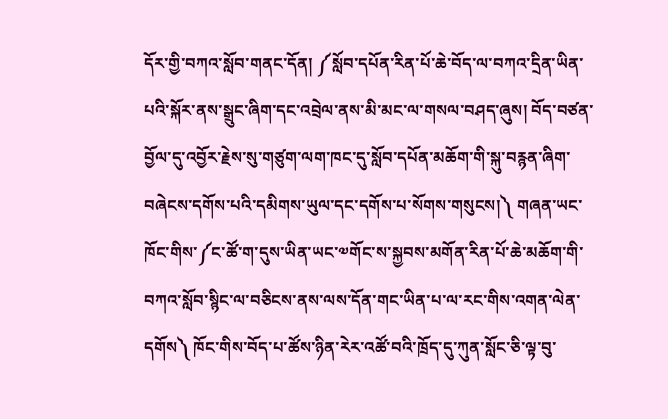དོར་གྱི་བཀའ་སློབ་གནང་དོན། ༼སློབ་དཔོན་རིན་པོ་ཆེ་བོད་ལ་བཀའ་དྲིན་ཡིན་པའི་སྐོར་ནས་སྒྲུང་ཞིག་དང་འབྲེལ་ནས་མི་མང་ལ་གསལ་བཤད་ཞུས། བོད་བཙན་བྱོལ་དུ་འབྱོར་རྗེས་སུ་གཙུག་ལག་ཁང་དུ་སློབ་དཔོན་མཆོག་གི་སྐུ་བརྙན་ཞིག་བཞེངས་དགོས་པའི་དམིགས་ཡུལ་དང་དགོས་པ་སོགས་གསུངས།༽ གཞན་ཡང་ཁོང་གིས་༼ང་ཚོ་ག་དུས་ཡིན་ཡང་༧གོང་ས་སྐྱབས་མགོན་རིན་པོ་ཆེ་མཆོག་གི་བཀའ་སློབ་སྙིང་ལ་བཅིངས་ནས་ལས་དོན་གང་ཡིན་པ་ལ་རང་གིས་འགན་ལེན་དགོས༽ ཁོང་གིས་བོད་པ་ཚོས་ཉིན་རེར་འཚོ་བའི་ཁྲོད་དུ་ཀུན་སློང་ཅི་ལྟ་བུ་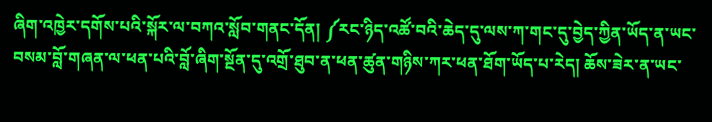ཞིག་འཁྱེར་དགོས་པའི་སྐོར་ལ་བཀའ་སློབ་གནང་དོན། ༼རང་ཉིད་འཚོ་བའི་ཆེད་དུ་ལས་ཀ་གང་དུ་བྱེད་ཀྱིན་ཡོད་ན་ཡང་བསམ་བློ་གཞན་ལ་ཕན་པའི་བློ་ཞིག་སྔོན་དུ་འགྲོ་ཐུབ་ན་ཕན་ཚུན་གཉིས་ཀར་ཕན་ཐོག་ཡོད་པ་རེད། ཆོས་ཟེར་ན་ཡང་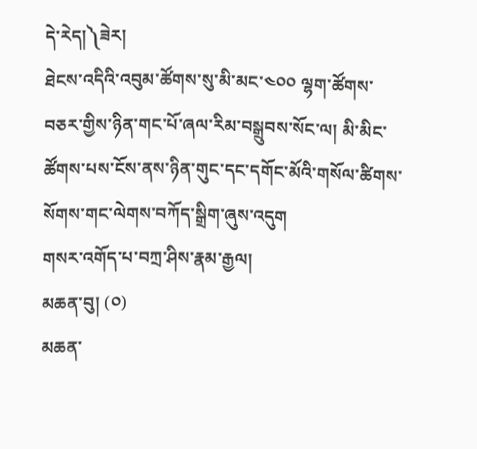དེ་རེད།༽ཟེར།
ཐེངས་འདིའི་འབུམ་ཚོགས་སུ་མི་མང་༤༠༠ ལྷག་ཚོགས་བཅར་གྱིས་ཉིན་གང་པོ་ཞལ་རིམ་བསྒྲུབས་སོང་ལ། མི་མིང་ཚོགས་པས་ངོས་ནས་ཉིན་གུང་དང་དགོང་མོའི་གསོལ་ཚིགས་སོགས་གང་ལེགས་བཀོད་སྒྲིག་ཞུས་འདུག
གསར་འགོད་པ་བཀྲ་ཤིས་རྣམ་རྒྱལ།
མཆན་བུ། (༠)
མཆན་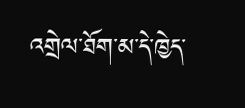འགྲེལ་ཐོག་མ་དེ་ཁྱེད་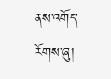ནས་འགོད་རོགས་ཞུ།